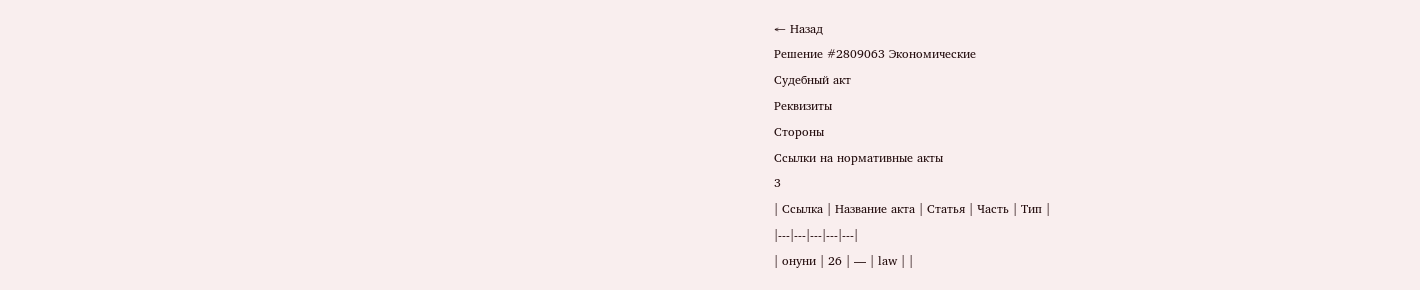← Назад
Решение #2809063 Экономические
Судебный акт
Реквизиты
Стороны
Ссылки на нормативные акты
3
| Ссылка | Название акта | Статья | Часть | Тип |
|---|---|---|---|---|
| онуни | 26 | — | law | |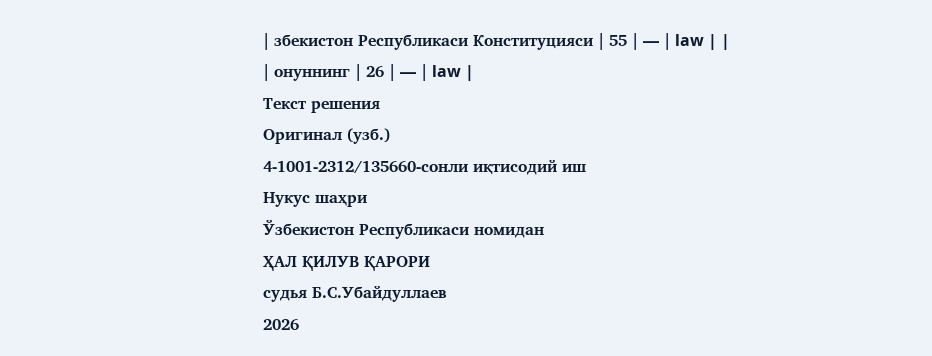| збекистон Республикаси Конституцияси | 55 | — | law | |
| онуннинг | 26 | — | law |
Текст решения
Оригинал (узб.)
4-1001-2312/135660-сонли иқтисодий иш
Нукус шаҳри
Ўзбекистон Республикаси номидан
ҲАЛ ҚИЛУВ ҚАРОРИ
судья Б.С.Убайдуллаев
2026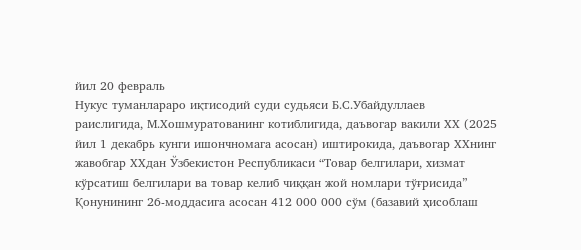йил 20 февраль
Нукус туманлараро иқтисодий суди судьяси Б.С.Убайдуллаев
раислигида, М.Хошмуратованинг котиблигида, даъвогар вакили ХХ (2025
йил 1 декабрь кунги ишончномага асосан) иштирокида, даъвогар ХХнинг
жавобгар ХХдан Ўзбекистон Республикаси “Товар белгилари, хизмат
кўрсатиш белгилари ва товар келиб чиққан жой номлари тўғрисида”
Қонунининг 26-моддасига асосан 412 000 000 сўм (базавий ҳисоблаш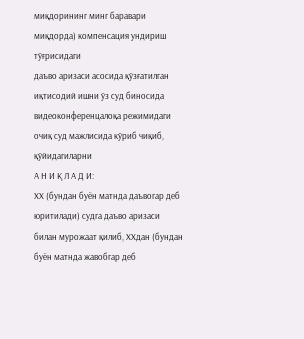миқдорининг минг баравари миқдорда) компенсация ундириш тўғрисидаги
даъво аризаси асосида қўзғатилган иқтисодий ишни ўз суд биносида
видеоконференцалоқа режимидаги очиқ суд мажлисида кўриб чиқиб,
қўйидагиларни
А Н И Қ Л А Д И:
ХХ (бундан буён матнда даъвогар деб юритилади) судга даъво аризаси
билан мурожаат қилиб, ХХдан (бундан буён матнда жавобгар деб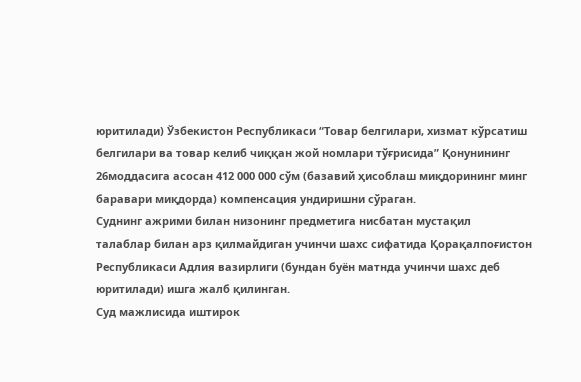юритилади) Ўзбекистон Республикаси “Товар белгилари, хизмат кўрсатиш
белгилари ва товар келиб чиққан жой номлари тўғрисида” Қонунининг 26моддасига асосан 412 000 000 сўм (базавий ҳисоблаш миқдорининг минг
баравари миқдорда) компенсация ундиришни сўраган.
Суднинг ажрими билан низонинг предметига нисбатан мустақил
талаблар билан арз қилмайдиган учинчи шахс сифатида Қорақалпоғистон
Республикаси Адлия вазирлиги (бундан буён матнда учинчи шахс деб
юритилади) ишга жалб қилинган.
Суд мажлисида иштирок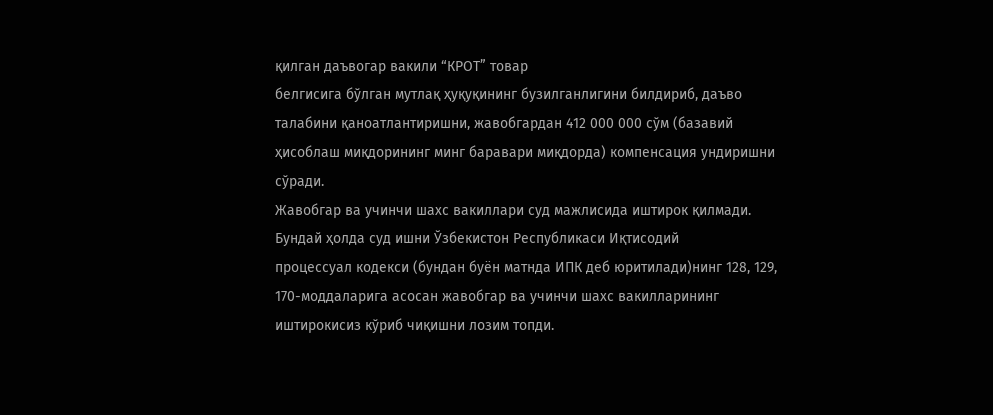қилган даъвогар вакили “КРОТ” товар
белгисига бўлган мутлақ ҳуқуқининг бузилганлигини билдириб, даъво
талабини қаноатлантиришни, жавобгардан 412 000 000 сўм (базавий
ҳисоблаш миқдорининг минг баравари миқдорда) компенсация ундиришни
сўради.
Жавобгар ва учинчи шахс вакиллари суд мажлисида иштирок қилмади.
Бундай ҳолда суд ишни Ўзбекистон Республикаси Иқтисодий
процессуал кодекси (бундан буён матнда ИПК деб юритилади)нинг 128, 129,
170-моддаларига асосан жавобгар ва учинчи шахс вакилларининг
иштирокисиз кўриб чиқишни лозим топди.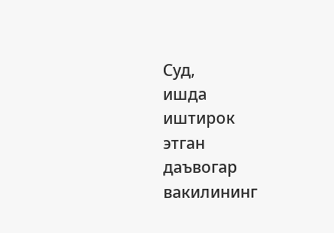Суд,
ишда
иштирок
этган
даъвогар
вакилининг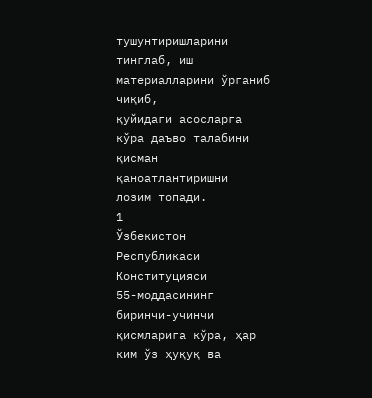тушунтиришларини тинглаб, иш материалларини ўрганиб чиқиб,
қуйидаги асосларга кўра даъво талабини қисман қаноатлантиришни
лозим топади.
1
Ўзбекистон
Республикаси
Конституцияси
55-моддасининг
биринчи-учинчи қисмларига кўра, ҳар ким ўз ҳуқуқ ва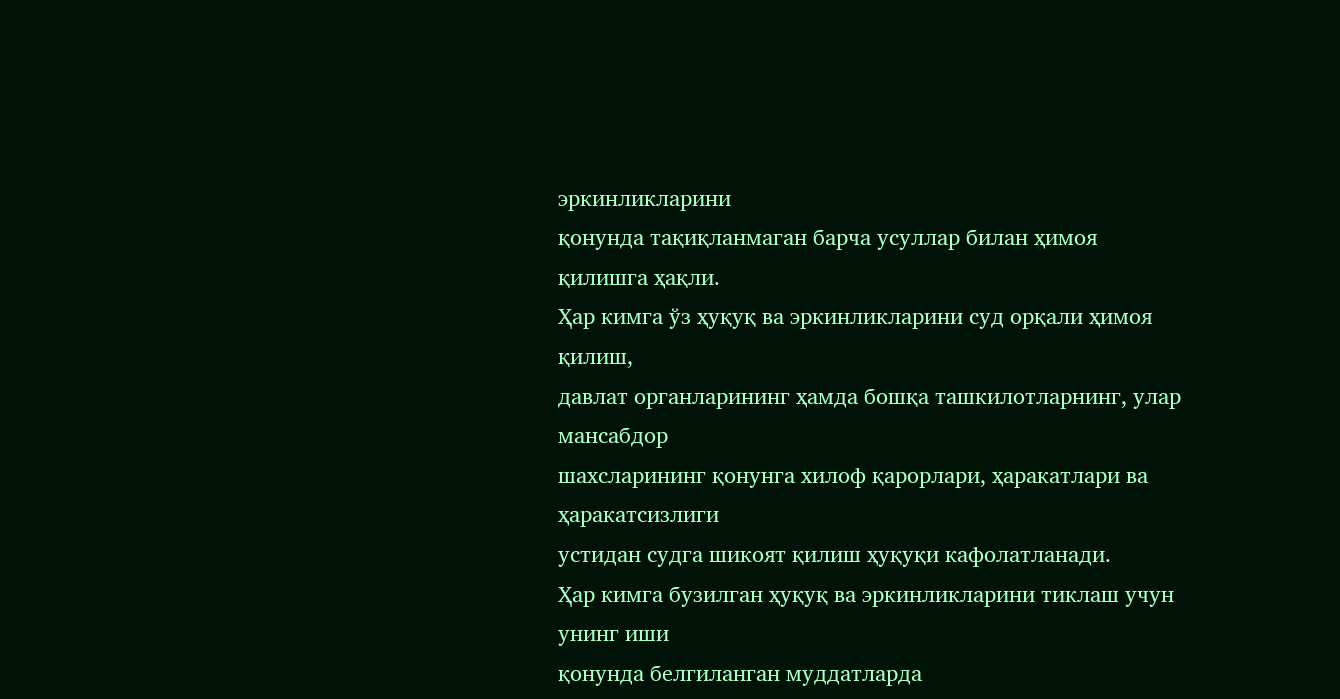эркинликларини
қонунда тақиқланмаган барча усуллар билан ҳимоя қилишга ҳақли.
Ҳар кимга ўз ҳуқуқ ва эркинликларини суд орқали ҳимоя қилиш,
давлат органларининг ҳамда бошқа ташкилотларнинг, улар мансабдор
шахсларининг қонунга хилоф қарорлари, ҳаракатлари ва ҳаракатсизлиги
устидан судга шикоят қилиш ҳуқуқи кафолатланади.
Ҳар кимга бузилган ҳуқуқ ва эркинликларини тиклаш учун унинг иши
қонунда белгиланган муддатларда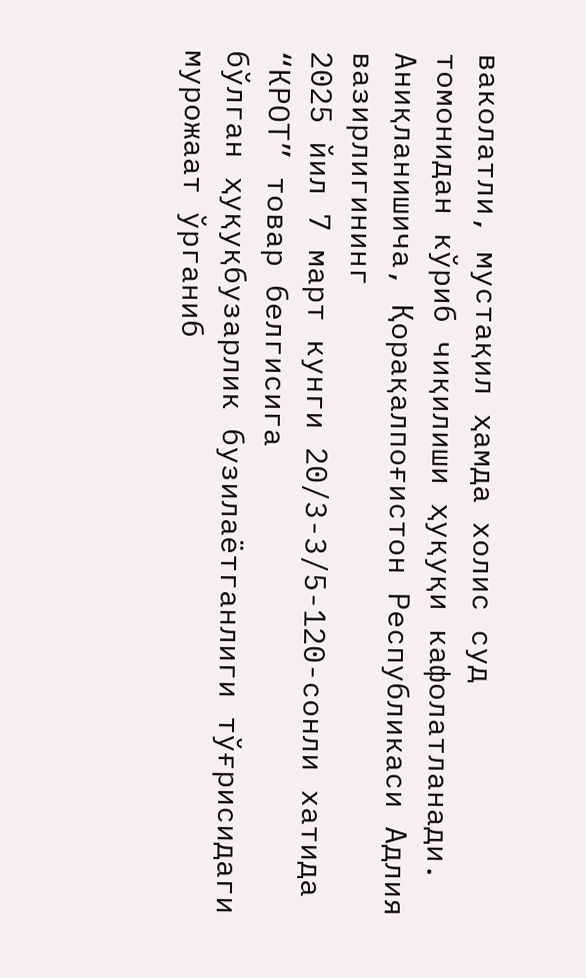ваколатли, мустақил ҳамда холис суд
томонидан кўриб чиқилиши ҳуқуқи кафолатланади.
Аниқланишича, Қорақалпоғистон Республикаси Адлия вазирлигининг
2025 йил 7 март кунги 20/3-3/5-120-сонли хатида “КРОТ” товар белгисига
бўлган ҳуқуқбузарлик бузилаётганлиги тўғрисидаги мурожаат ўрганиб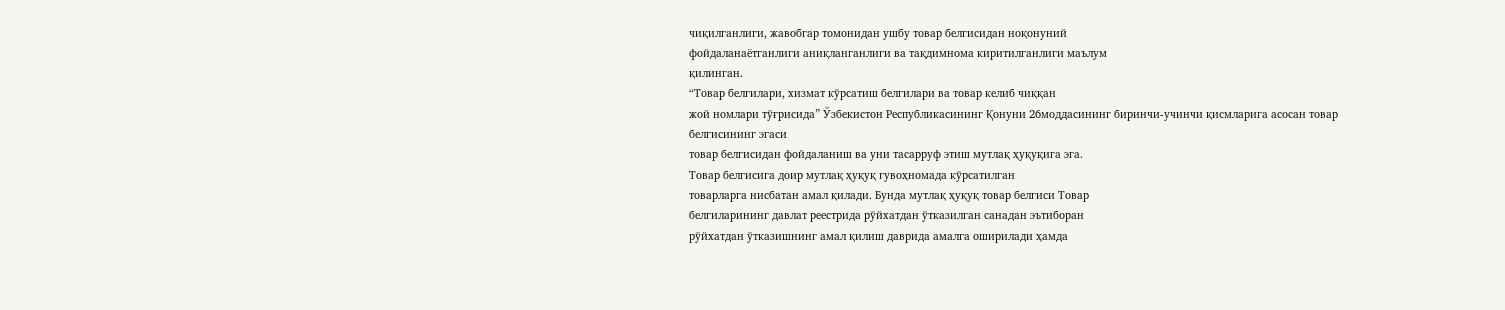чиқилганлиги, жавобгар томонидан ушбу товар белгисидан ноқонуний
фойдаланаётганлиги аниқланганлиги ва тақдимнома киритилганлиги маълум
қилинган.
“Товар белгилари, хизмат кўрсатиш белгилари ва товар келиб чиққан
жой номлари тўғрисида” Ўзбекистон Республикасининг Қонуни 26моддасининг биринчи-учинчи қисмларига асосан товар белгисининг эгаси
товар белгисидан фойдаланиш ва уни тасарруф этиш мутлақ ҳуқуқига эга.
Товар белгисига доир мутлақ ҳуқуқ гувоҳномада кўрсатилган
товарларга нисбатан амал қилади. Бунда мутлақ ҳуқуқ товар белгиси Товар
белгиларининг давлат реестрида рўйхатдан ўтказилган санадан эътиборан
рўйхатдан ўтказишнинг амал қилиш даврида амалга оширилади ҳамда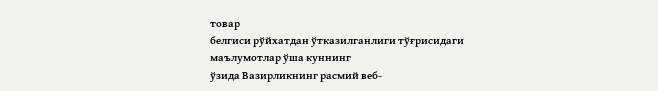товар
белгиси рўйхатдан ўтказилганлиги тўғрисидаги маълумотлар ўша куннинг
ўзида Вазирликнинг расмий веб-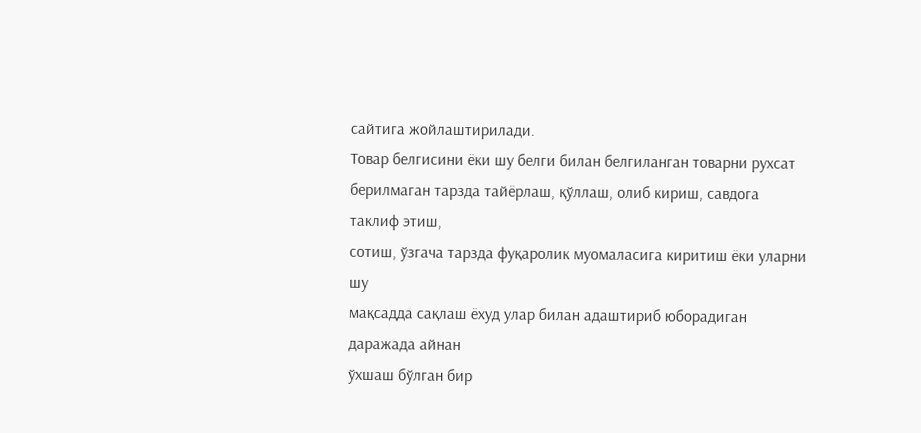сайтига жойлаштирилади.
Товар белгисини ёки шу белги билан белгиланган товарни рухсат
берилмаган тарзда тайёрлаш, қўллаш, олиб кириш, савдога таклиф этиш,
сотиш, ўзгача тарзда фуқаролик муомаласига киритиш ёки уларни шу
мақсадда сақлаш ёхуд улар билан адаштириб юборадиган даражада айнан
ўхшаш бўлган бир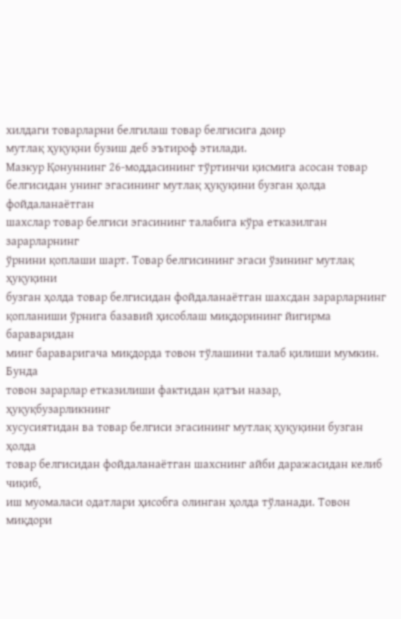хилдаги товарларни белгилаш товар белгисига доир
мутлақ ҳуқуқни бузиш деб эътироф этилади.
Мазкур Қонуннинг 26-моддасининг тўртинчи қисмига асосан товар
белгисидан унинг эгасининг мутлақ ҳуқуқини бузган ҳолда фойдаланаётган
шахслар товар белгиси эгасининг талабига кўра етказилган зарарларнинг
ўрнини қоплаши шарт. Товар белгисининг эгаси ўзининг мутлақ ҳуқуқини
бузган ҳолда товар белгисидан фойдаланаётган шахсдан зарарларнинг
қопланиши ўрнига базавий ҳисоблаш миқдорининг йигирма бараваридан
минг бараваригача миқдорда товон тўлашини талаб қилиши мумкин. Бунда
товон зарарлар етказилиши фактидан қатъи назар, ҳуқуқбузарликнинг
хусусиятидан ва товар белгиси эгасининг мутлақ ҳуқуқини бузган ҳолда
товар белгисидан фойдаланаётган шахснинг айби даражасидан келиб чиқиб,
иш муомаласи одатлари ҳисобга олинган ҳолда тўланади. Товон миқдори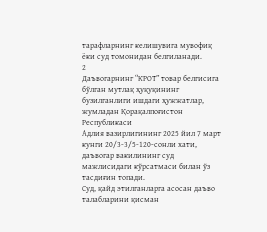тарафларнинг келишувига мувофиқ ёки суд томонидан белгиланади.
2
Даъвогарнинг “КРОТ” товар белгисига бўлган мутлақ ҳуқуқининг
бузилганлиги ишдаги ҳужжатлар, жумладан Қорақалпоғистон Республикаси
Адлия вазирлигининг 2025 йил 7 март кунги 20/3-3/5-120-сонли хати,
даъвогар вакилининг суд мажлисидаги кўрсатмаси билан ўз тасдиғин топади.
Суд, қайд этилганларга асосан даъво талабларини қисман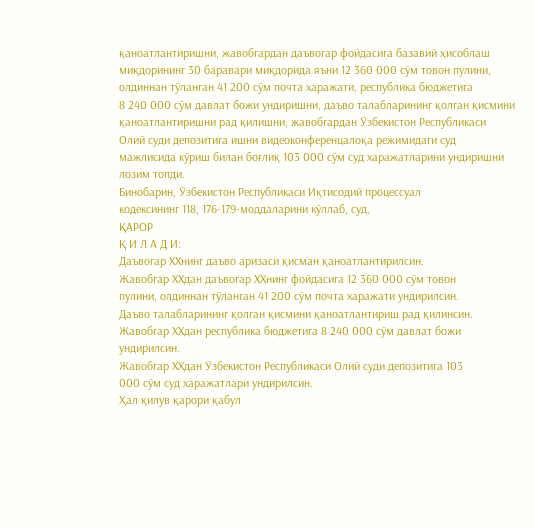қаноатлантиришни, жавобгардан даъвогар фойдасига базавий ҳисоблаш
миқдорининг 30 баравари миқдорида яъни 12 360 000 сўм товон пулини,
олдиннан тўланган 41 200 сўм почта харажати, республика бюджетига
8 240 000 сўм давлат божи ундиришни, даъво талабларининг қолган қисмини
қаноатлантиришни рад қилишни, жавобгардан Ўзбекистон Республикаси
Олий суди депозитига ишни видеоконференцалоқа режимидаги суд
мажлисида кўриш билан боғлиқ 103 000 сўм суд харажатларини ундиришни
лозим топди.
Бинобарин, Ўзбекистон Республикаси Иқтисодий процессуал
кодексининг 118, 176-179-моддаларини кўллаб, суд,
ҚАРОР
Қ И Л А Д И:
Даъвогар ХХнинг даъво аризаси қисман қаноатлантирилсин.
Жавобгар ХХдан даъвогар ХХнинг фойдасига 12 360 000 сўм товон
пулини, олдиннан тўланган 41 200 сўм почта харажати ундирилсин.
Даъво талабларининг қолган қисмини қаноатлантириш рад қилинсин.
Жавобгар ХХдан республика бюджетига 8 240 000 сўм давлат божи
ундирилсин.
Жавобгар ХХдан Ўзбекистон Республикаси Олий суди депозитига 103
000 сўм суд харажатлари ундирилсин.
Ҳал қилув қарори қабул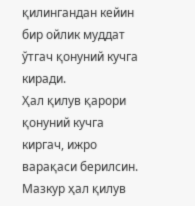қилингандан кейин бир ойлик муддат
ўтгач қонуний кучга киради.
Ҳал қилув қарори қонуний кучга киргач, ижро варақаси берилсин.
Мазкур ҳал қилув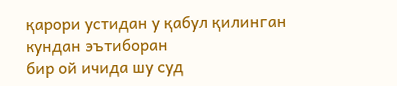қарори устидан у қабул қилинган кундан эътиборан
бир ой ичида шу суд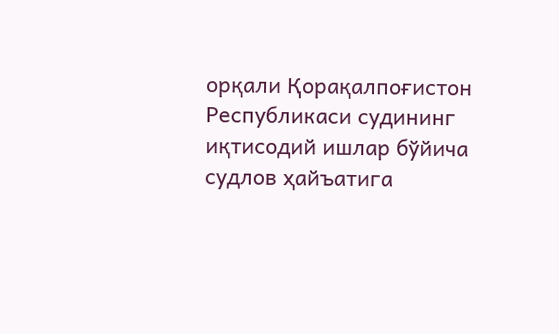орқали Қорақалпоғистон Республикаси судининг
иқтисодий ишлар бўйича судлов ҳайъатига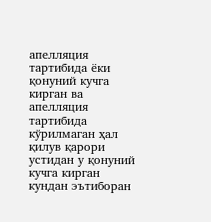апелляция тартибида ёки
қонуний кучга кирган ва апелляция тартибида кўрилмаган ҳал қилув қарори
устидан у қонуний кучга кирган кундан эътиборан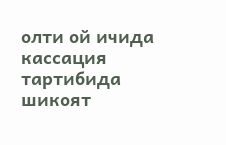олти ой ичида кассация
тартибида шикоят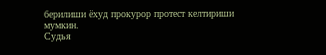берилиши ёхуд прокурор протест келтириши мумкин.
Судья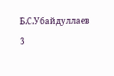Б.С.Убайдуллаев
3